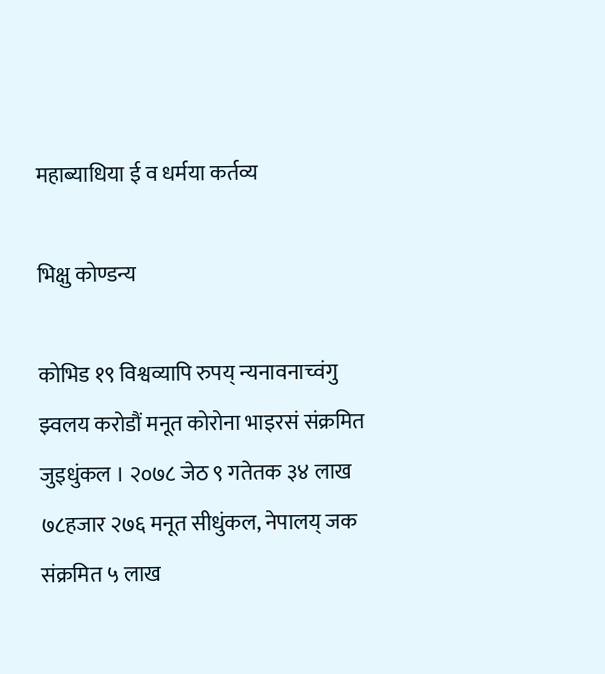महाब्याधिया ई व धर्मया कर्तव्य

भिक्षु कोण्डन्य

कोभिड १९ विश्वव्यापि रुपय् न्यनावनाच्वंगु झ्वलय करोडौं मनूत कोरोना भाइरसं संक्रमित जुइधुंकल । २०७८ जेठ ९ गतेतक ३४ लाख ७८हजार २७६ मनूत सीधुंकल, नेपालय् जक संक्रमित ५ लाख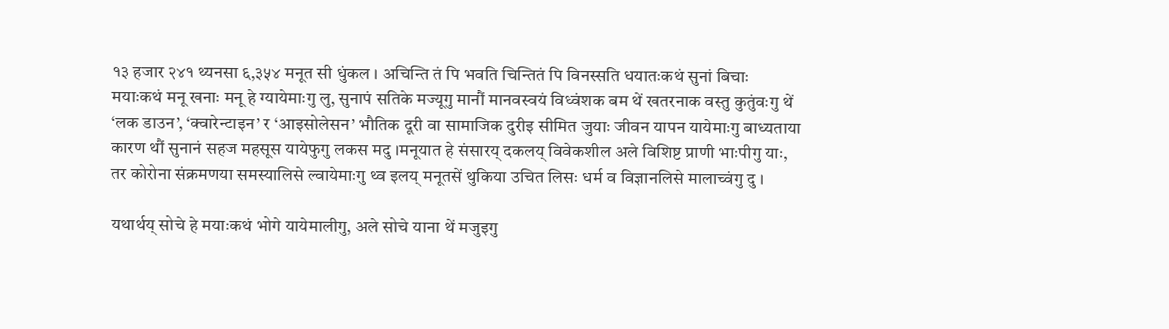१३ हजार २४१ थ्यनसा ६,३५४ मनूत सी धुंकल । अचिन्ति तं पि भवति चिन्तितं पि विनस्सति धयातःकथं सुनां बिचाः मयाःकथं मनू खनाः मनू हे ग्यायेमाःगु लु, सुनापं सतिके मज्यूगु मानौं मानवस्वयं विध्वंशक बम थें खतरनाक वस्तु कुतुंवःगु थें ‘लक डाउन’, ‘क्वारेन्टाइन’ र ‘आइसोलेसन’ भौतिक दूरी वा सामाजिक दुरीइ सीमित जुयाः जीवन यापन यायेमाःगु बाध्यताया कारण थौं सुनानं सहज महसूस यायेफुगु लकस मदु ।मनूयात हे संसारय् दकलय् विवेकशील अले विशिष्ट प्राणी भाःपीगु याः, तर कोरोना संक्रमणया समस्यालिसे ल्वायेमाःगु थ्व इलय् मनूतसें थुकिया उचित लिसः धर्म व विज्ञानलिसे मालाच्वंगु दु ।

यथार्थय् सोचे हे मयाःकथं भोगे यायेमालीगु, अले सोचे याना थें मजुइगु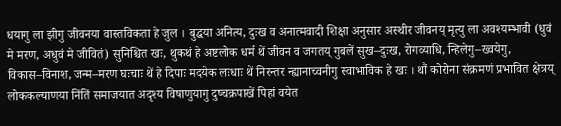धयागु ला झीगु जीवनया वास्तविकता हे जुल । बुद्धया अनित्य, दुःख व अनात्मवादी शिक्षा अनुसार अस्थीर जीवनय् मृत्यु ला अवश्यम्भावी (धुवं मे मरण, अधुवं मे जीवितं) सुनिश्चित खः, थुकथं हे अष्टलोक धर्म थें जीवन व जगतय् गुबलें सुख–दुःख, रोगव्याधि, न्हिलेगु–ख्वयेगु, विकास–विनाश, जन्म–मरण घःचाः थें हे दिपाः मदयेक लःधाः थें निरन्तर न्ह्यानाच्वनीगु स्वाभाविक हे खः । थौं कोरोना संक्रमणं प्रभावित क्षेत्रय् लोककल्याणया निंतिं समाजयात अदृश्य विषाणुयागु दुष्चक्रपाखें पिहां वयेत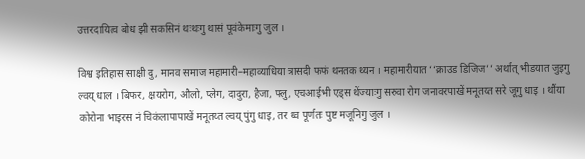उत्तरदायित्व बोध झी सकसिनं थःथःगु थासं पूवंकेमाःगु जुल ।

विश्व इतिहास साक्षी दु, मानव समाज महामारी–महाव्याधिया त्रासदी फफं थनतक थ्यन । महामारीयात ‘‘क्राउड डिजिज’’ अर्थात् भीडयात जुइगु ल्वय् धाल । बिफर, क्षयरोग, औलो, प्लेग, दादुरा, हैजा, फ्लु, एचआईभी एड्स थेंज्याःगु सरुवा रोग जनावरपाखें मनूतय्त सरे जूगु धाइ । थौंया कोरोना भाइरस नं चिकंलापापाखें मनूतय्त ल्वय् पुंगु धाइ, तर थ्व पूर्णतः पुष्ट मजूनिगु जुल ।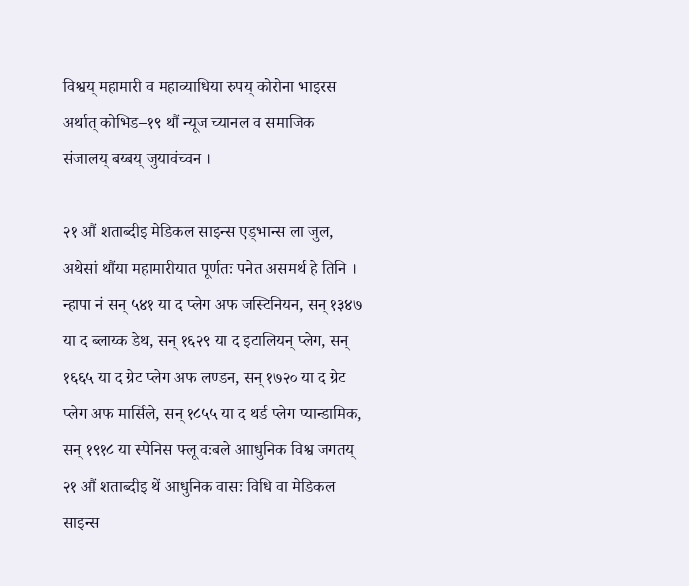विश्वय् महामारी व महाव्याधिया रुपय् कोरोना भाइरस अर्थात् कोभिड–१९ थौं न्यूज च्यानल व समाजिक संजालय् बय्बय् जुयावंच्वन ।

२१ औं शताब्दीइ मेडिकल साइन्स एड्भान्स ला जुल, अथेसां थौंया महामारीयात पूर्णतः पनेत असमर्थ हे तिनि । न्हापा नं सन् ५४१ या द प्लेग अफ जस्टिनियन, सन् १३४७ या द ब्लाय्क डेथ, सन् १६२९ या द इटालियन् प्लेग, सन् १६६५ या द ग्रेट प्लेग अफ लण्डन, सन् १७२० या द ग्रेट प्लेग अफ मार्सिले, सन् १८५५ या द थर्ड प्लेग प्यान्डामिक, सन् १९१८ या स्पेनिस फ्लू वःबले आाधुनिक विश्व जगतय् २१ औं शताब्दीइ थें आधुनिक वासः विधि वा मेडिकल साइन्स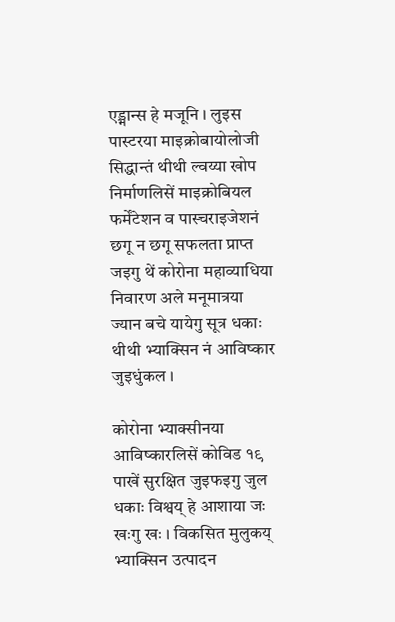एड्भान्स हे मजूनि । लुइस पास्टरया माइक्रोबायोलोजी सिद्धान्तं थीथी ल्वय्या खोप निर्माणलिसें माइक्रोबियल फर्मेंटेशन व पास्चराइजेशनं छगू न छगू सफलता प्राप्त जइगु थें कोरोना महाव्याधिया निवारण अले मनूमात्रया ज्यान बचे यायेगु सूत्र धकाः थीथी भ्याक्सिन नं आविष्कार जुइधुंकल ।

कोरोना भ्याक्सीनया आविष्कारलिसें कोविड १९ पाखें सुरक्षित जुइफइगु जुल धकाः विश्वय् हे आशाया जः खःगु खः । विकसित मुलुकय् भ्याक्सिन उत्पादन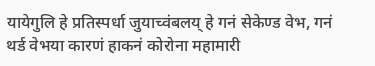यायेगुलि हे प्रतिस्पर्धा जुयाच्वंबलय् हे गनं सेकेण्ड वेभ, गनं थर्ड वेभया कारणं हाकनं कोरोना महामारी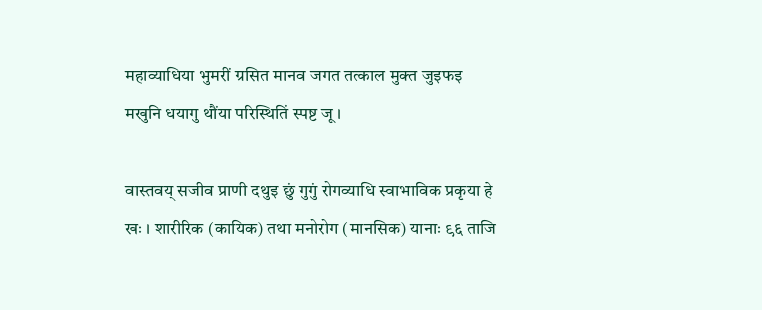महाव्याधिया भुमरीं ग्रसित मानव जगत तत्काल मुक्त जुइफइ मखुनि धयागु थौंया परिस्थितिं स्पष्ट जू ।

वास्तवय् सजीव प्राणी दथुइ छुं गुगुं रोगव्याधि स्वाभाविक प्रकृया हे खः । शारीरिक (कायिक) तथा मनोरोग (मानसिक) यानाः ९६ ताजि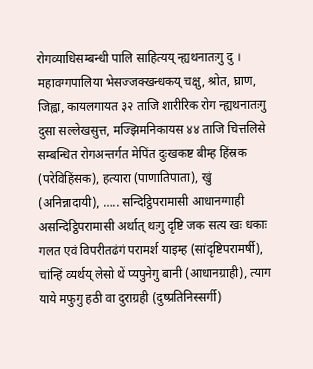रोगव्याधिसम्बन्धी पालि साहित्यय् न्ह्यथनातःगु दु । महावग्गपालिया भेसज्जक्खन्धकय् चक्षु, श्रोत, घ्राण, जिह्वा, कायलगायत ३२ ताजि शारीरिक रोग न्ह्यथनातःगु दुसा सल्लेखसुत्त, मज्झिमनिकायस ४४ ताजि चित्तलिसे सम्बन्धित रोगअन्तर्गत मेपिंत दुःखकष्ट बीम्ह हिंस्रक (परेविहिंसक), हत्यारा (पाणातिपाता), खुं (अनिन्नादायी), ….. सन्दिट्ठिपरामासी आधानग्गाही असन्दिट्ठिपरामासी अर्थात् थःगु दृष्टि जक सत्य खः धकाः गलत एवं विपरीतढंगं परामर्श याइम्ह (सांदृष्टिपरामर्षी), चांन्हिं व्यर्थय् लेसो थें प्यपुनेगु बानी (आधानग्राही), त्याग याये मफुगु हठी वा दुराग्रही (दुष्प्रतिनिस्सर्गी)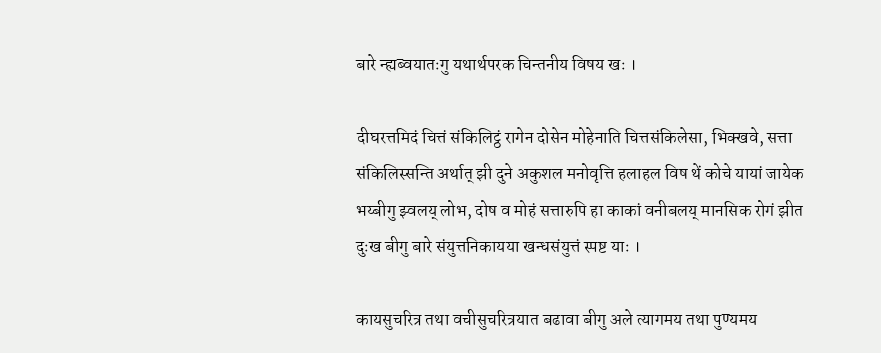बारे न्ह्यब्वयातःगु यथार्थपरक चिन्तनीय विषय खः ।

दीघरत्तमिदं चित्तं संकिलिट्ठं रागेन दोसेन मोहेनाति चित्तसंकिलेसा, भिक्खवे, सत्ता संकिलिस्सन्ति अर्थात् झी दुने अकुशल मनोवृत्ति हलाहल विष थें कोचे यायां जायेक भय्बीगु झ्वलय् लोभ, दोष व मोहं सत्तारुपि हा काकां वनीबलय् मानसिक रोगं झीत दुःख बीगु बारे संयुत्तनिकायया खन्धसंयुत्तं स्पष्ट याः ।

कायसुचरित्र तथा वचीसुचरित्रयात बढावा बीगु अले त्यागमय तथा पुण्यमय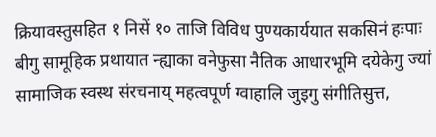क्रियावस्तुसहित १ निसें १० ताजि विविध पुण्यकार्ययात सकसिनं हःपाः बीगु सामूहिक प्रथायात न्ह्याका वनेफुसा नैतिक आधारभूमि दयेकेगु ज्यां सामाजिक स्वस्थ संरचनाय् महत्वपूर्ण ग्वाहालि जुइगु संगीतिसुत्त,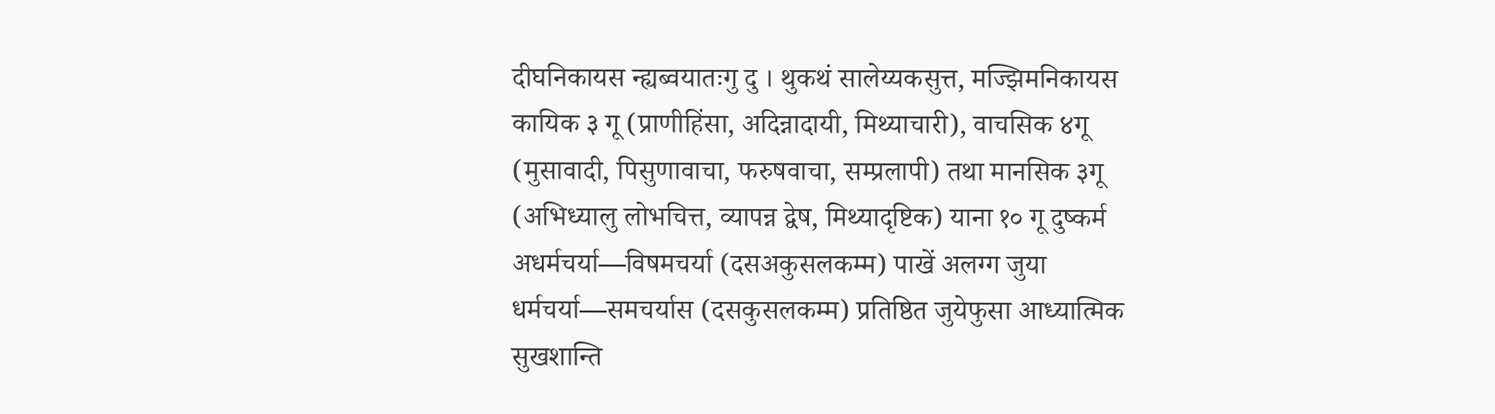दीघनिकायस न्ह्यब्वयातःगु दु । थुकथं सालेय्यकसुत्त, मज्झिमनिकायस कायिक ३ गू (प्राणीहिंसा, अदिन्नादायी, मिथ्याचारी), वाचसिक ४गू (मुसावादी, पिसुणावाचा, फरुषवाचा, सम्प्रलापी) तथा मानसिक ३गू (अभिध्यालु लोभचित्त, व्यापन्न द्वेष, मिथ्यादृष्टिक) याना १० गू दुष्कर्म अधर्मचर्या—विषमचर्या (दसअकुसलकम्म) पाखें अलग्ग जुया धर्मचर्या—समचर्यास (दसकुसलकम्म) प्रतिष्ठित जुयेफुसा आध्यात्मिक सुखशान्ति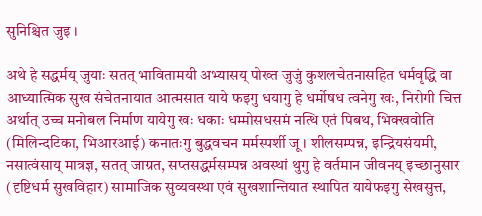सुनिश्चित जुइ ।

अथे हे सद्धर्मय् जुयाः सतत् भावितामयी अभ्यासय् पोख्त जुजुं कुशलचेतनासहित धर्मवृद्धि वा आध्यात्मिक सुख संचेतनायात आत्मसात याये फइगु धयागु हे धर्मोषध त्वनेगु खः, निरोगी चित्त अर्थात् उच्च मनोबल निर्माण यायेगु खः धकाः धम्मोसधसमं नत्थि एतं पिबथ, भिक्खवोति (मिलिन्दटिका, भिआरआई) कनातःगु बुद्धवचन मर्मस्पर्शी जू । शीलसम्पन्न, इन्द्रियसंयमी, नसात्वंसाय् मात्रज्ञ, सतत् जाग्रत, सप्तसद्धर्मसम्पन्न अवस्थां थुगु हे वर्तमान जीवनय् इच्छानुसार (दृष्टिधर्म सुखविहार) सामाजिक सुव्यवस्था एवं सुखशान्तियात स्थापित यायेफइगु सेखसुत्त,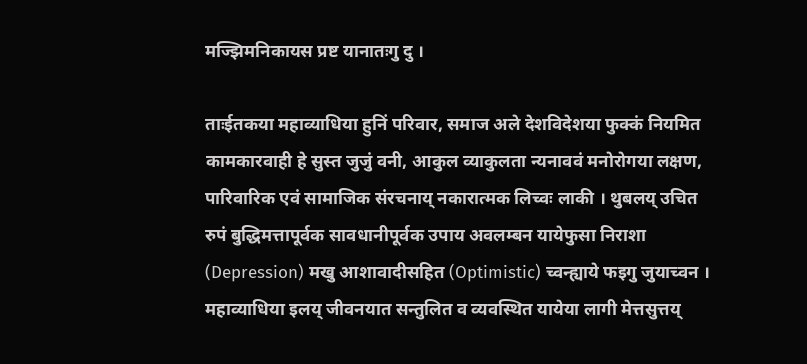मज्झिमनिकायस प्रष्ट यानातःगु दु ।

ताःईतकया महाव्याधिया हुनिं परिवार, समाज अले देशविदेशया फुक्कं नियमित कामकारवाही हे सुस्त जुजुं वनी, आकुल व्याकुलता न्यनाववं मनोरोगया लक्षण, पारिवारिक एवं सामाजिक संरचनाय् नकारात्मक लिच्वः लाकी । थुबलय् उचित रुपं बुद्धिमत्तापूर्वक सावधानीपूर्वक उपाय अवलम्बन यायेफुसा निराशा (Depression) मखु आशावादीसहित (Optimistic) च्वन्ह्याये फइगु जुयाच्वन । महाव्याधिया इलय् जीवनयात सन्तुलित व व्यवस्थित यायेया लागी मेत्तसुत्तय्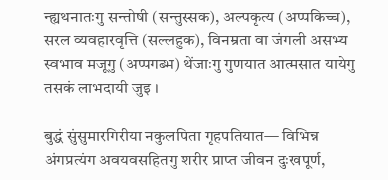न्ह्यथनातःगु सन्तोषी (सन्तुस्सक), अल्पकृत्य (अप्पकिच्च), सरल व्यवहारवृत्ति (सल्लहुक), विनम्रता वा जंगली असभ्य स्वभाव मजूगु (अप्पगब्भ) थेंजाःगु गुणयात आत्मसात यायेगु तसकं लाभदायी जुइ ।

बुद्धं सुंसुमारगिरीया नकुलपिता गृहपतियात— विभिन्न अंगप्रत्यंग अवयवसहितगु शरीर प्राप्त जीवन दुःखपूर्ण,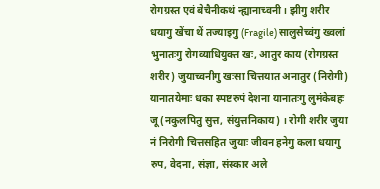रोगग्रस्त एवं बेचैनीकथं न्ह्यानाच्वनी । झीगु शरीर धयागु खेंचा थें तज्याइगु (Fragile) सालुसेच्वंगु ख्वलां भुनातःगु रोगव्याधियुक्त खः, आतुर काय (रोगग्रस्त शरीर) जुयाच्वनीगु खःसा चित्तयात अनातुर (निरोगी) यानातयेमाः धका स्पष्टरुपं देशना यानातःगु लुमंकेबहः जू (नकुलपितु सुत्त, संयुत्तनिकाय) । रोगी शरीर जुया नं निरोगी चित्तसहित जुयाः जीवन हनेगु कला धयागु रुप, वेदना, संज्ञा, संस्कार अले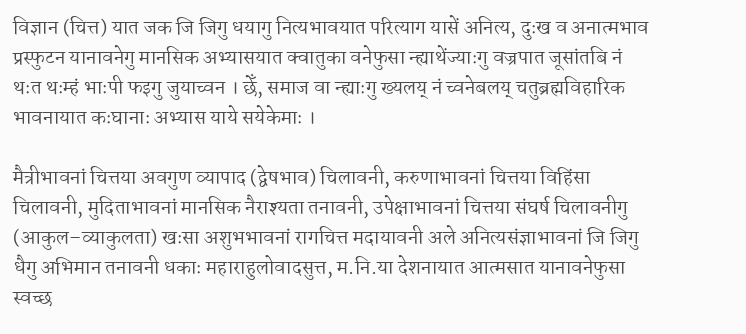विज्ञान (चित्त) यात जक जि जिगु धयागु नित्यभावयात परित्याग यासें अनित्य, दुःख व अनात्मभाव प्रस्फुटन यानावनेगु मानसिक अभ्यासयात क्वातुका वनेफुसा न्ह्याथेंज्याःगु वज्रपात जूसांतबि नं थःत थःम्हं भाःपी फइगु जुयाच्वन । छेँ, समाज वा न्ह्याःगु ख्यलय् नं च्वनेबलय् चतुब्रह्मविहारिक भावनायात कःघानाः अभ्यास याये सयेकेमाः ।

मैत्रीभावनां चित्तया अवगुण व्यापाद (द्वेषभाव) चिलावनी, करुणाभावनां चित्तया विहिंसा चिलावनी, मुदिताभावनां मानसिक नैराश्यता तनावनी, उपेक्षाभावनां चित्तया संघर्ष चिलावनीगु (आकुल–व्याकुलता) खःसा अशुभभावनां रागचित्त मदायावनी अले अनित्यसंज्ञाभावनां जि जिगु धैगु अभिमान तनावनी धकाः महाराहुलोवादसुत्त, म.नि.या देशनायात आत्मसात यानावनेफुसा स्वच्छ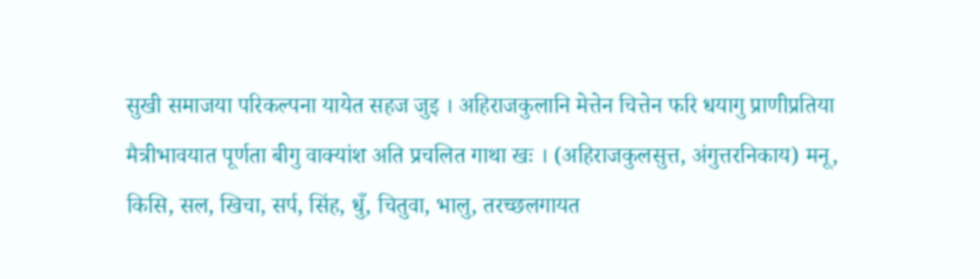सुखी समाजया परिकल्पना यायेत सहज जुइ । अहिराजकुलानि मेत्तेन चित्तेन फरि धयागु प्राणीप्रतिया मैत्रीभावयात पूर्णता बीगु वाक्यांश अति प्रचलित गाथा खः । (अहिराजकुलसुत्त, अंगुत्तरनिकाय) मनू, किसि, सल, खिचा, सर्प, सिंह, धुँ, चितुवा, भालु, तरच्छलगायत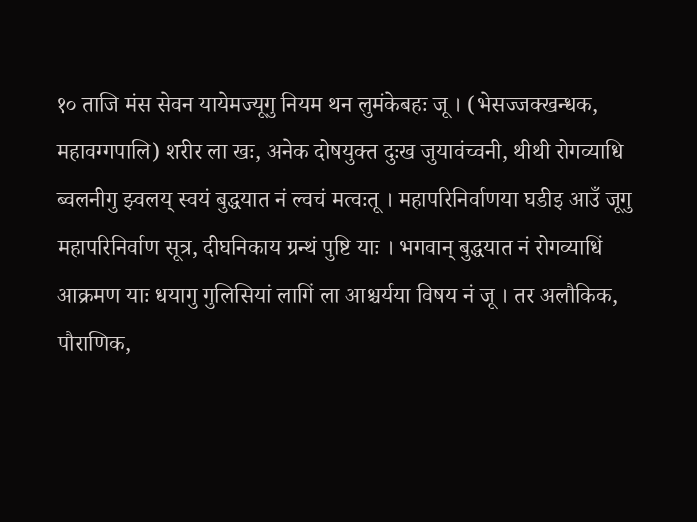१० ताजि मंस सेवन यायेमज्यूगु नियम थन लुमंकेबहः जू । (भेसज्जक्खन्धक, महावग्गपालि) शरीर ला खः, अनेक दोषयुक्त दुःख जुयावंच्वनी, थीथी रोगव्याधि ब्वलनीगु झ्वलय् स्वयं बुद्धयात नं ल्वचं मत्वःतू । महापरिनिर्वाणया घडीइ आउँ जूगु महापरिनिर्वाण सूत्र, दीघनिकाय ग्रन्थं पुष्टि याः । भगवान् बुद्धयात नं रोगव्याधिं आक्रमण याः धयागु गुलिसियां लागिं ला आश्चर्यया विषय नं जू । तर अलौकिक, पौराणिक,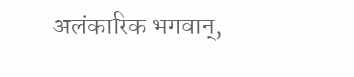अलंकारिक भगवान्,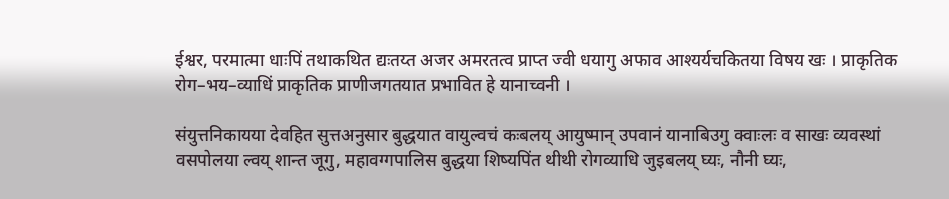ईश्वर, परमात्मा धाःपिं तथाकथित द्यःतय्त अजर अमरतत्व प्राप्त ज्वी धयागु अफाव आश्यर्यचकितया विषय खः । प्राकृतिक रोग–भय–व्याधिं प्राकृतिक प्राणीजगतयात प्रभावित हे यानाच्वनी ।

संयुत्तनिकायया देवहित सुत्तअनुसार बुद्धयात वायुल्वचं कःबलय् आयुष्मान् उपवानं यानाबिउगु क्वाःलः व साखः व्यवस्थां वसपोलया ल्वय् शान्त जूगु, महावग्गपालिस बुद्धया शिष्यपिंत थीथी रोगव्याधि जुइबलय् घ्यः, नौनी घ्यः,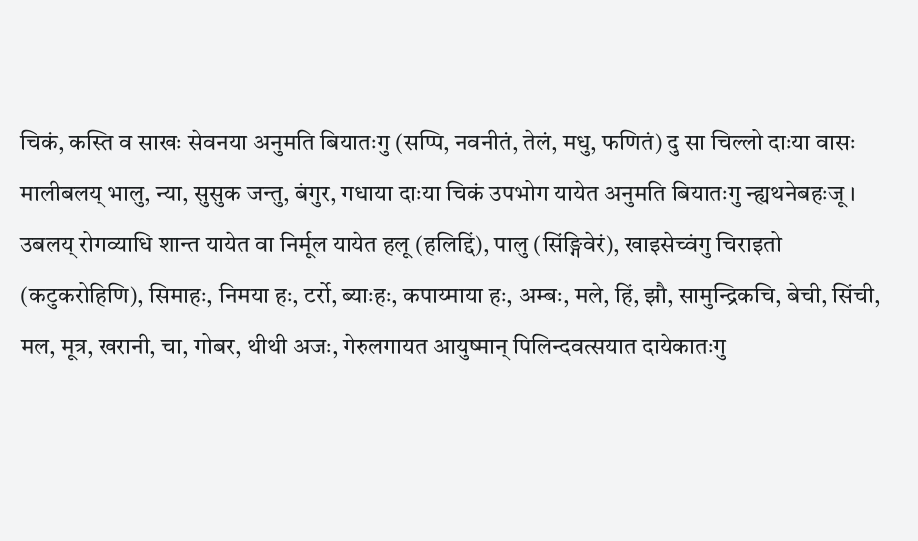चिकं, कस्ति व साखः सेवनया अनुमति बियातःगु (सप्पि, नवनीतं, तेलं, मधु, फणितं) दु सा चिल्लो दाःया वासः मालीबलय् भालु, न्या, सुसुक जन्तु, बंगुर, गधाया दाःया चिकं उपभोग यायेत अनुमति बियातःगु न्ह्यथनेबहःजू । उबलय् रोगव्याधि शान्त यायेत वा निर्मूल यायेत हलू (हलिद्दिं), पालु (सिंङ्गिवेरं), खाइसेच्वंगु चिराइतो (कटुकरोहिणि), सिमाहः, निमया हः, टर्रो, ब्याःहः, कपाय्माया हः, अम्बः, मले, हिं, झौ, सामुन्द्रिकचि, बेची, सिंची, मल, मूत्र, खरानी, चा, गोबर, थीथी अजः, गेरुलगायत आयुष्मान् पिलिन्दवत्सयात दायेकातःगु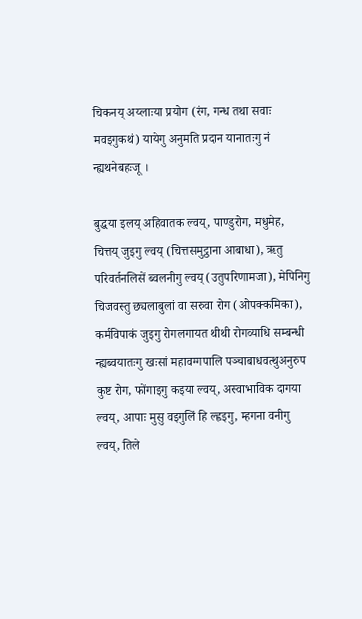चिकनय् अय्लाःया प्रयोग (रंग, गन्ध तथा सवाः मवइगुकथं) यायेगु अनुमति प्रदान यानातःगु नं न्ह्यथनेबहःजू ।

बुद्धया इलय् अहिवातक ल्वय्, पाण्डुरोग, मधुमेह, चित्तय् जुइगु ल्वय् (चित्तसमुट्ठाना आबाधा), ऋतु परिवर्तनलिसें ब्वलनीगु ल्वय् (उतुपरिणामजा), मेपिनिगु चिजवस्तु छ्यलाबुलां वा सरुवा रोग (ओपक्कमिका), कर्मविपाकं जुइगु रोगलगायत थीथी रोगव्याधि सम्बन्धी न्ह्यब्वयातःगु खःसां महावग्गपालि पञ्चाबाधवत्थुअनुरुप कुष्ट रोग, फोंगाइगु कइया ल्वय्, अस्वाभाविक दागया ल्वय्, आपाः मुसु वइगुलिं हि ल्ह्वइगु, म्हगना वनीगु ल्वय्, तिले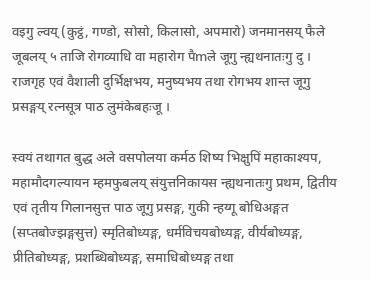वइगु ल्वय् (कुट्ठं, गण्डो, सोसो, किलासो, अपमारो) जनमानसय् फैले जूबलय् ५ ताजि रोगव्याधि वा महारोग पैmले जूगु न्ह्यथनातःगु दु । राजगृह एवं वैशाली दुर्भिक्षभय, मनुष्यभय तथा रोगभय शान्त जूगु प्रसङ्गय् रत्नसूत्र पाठ लुमंकेबहःजू ।

स्वयं तथागत बुद्ध अले वसपोलया कर्मठ शिष्य भिक्षुपिं महाकाश्यप, महामौदगल्यायन म्हमफुबलय् संयुत्तनिकायस न्ह्यथनातःगु प्रथम, द्वितीय एवं तृतीय गिलानसुत्त पाठ जूगु प्रसङ्ग, गुकी न्हय्गू बोधिअङ्गत (सप्तबोज्झङ्गसुत्त) स्मृतिबोध्यङ्ग, धर्मविचयबोध्यङ्ग, वीर्यबोध्यङ्ग, प्रीतिबोध्यङ्ग, प्रशब्धिबोध्यङ्ग, समाधिबोध्यङ्ग तथा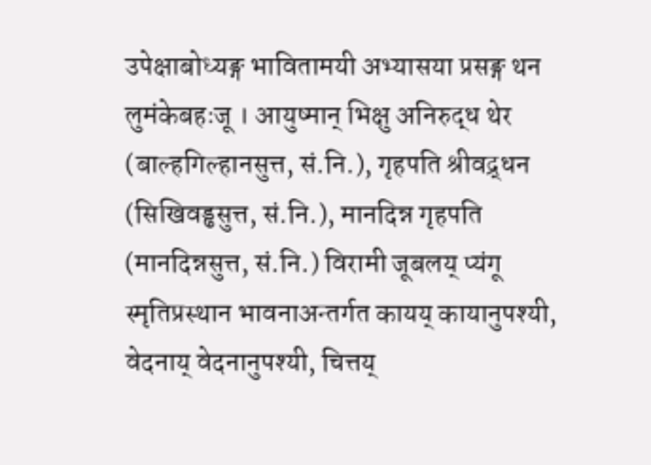उपेक्षाबोध्यङ्ग भावितामयी अभ्यासया प्रसङ्ग थन लुमंकेबहःजू । आयुष्मान् भिक्षु अनिरुद्ध थेर (बाल्हगिल्हानसुत्त, सं.नि.), गृहपति श्रीवद्र्धन (सिखिवड्ढसुत्त, सं.नि.), मानदिन्न गृहपति (मानदिन्नसुत्त, सं.नि.) विरामी जूबलय् प्यंगू स्मृतिप्रस्थान भावनाअन्तर्गत कायय् कायानुपश्यी, वेदनाय् वेदनानुपश्यी, चित्तय्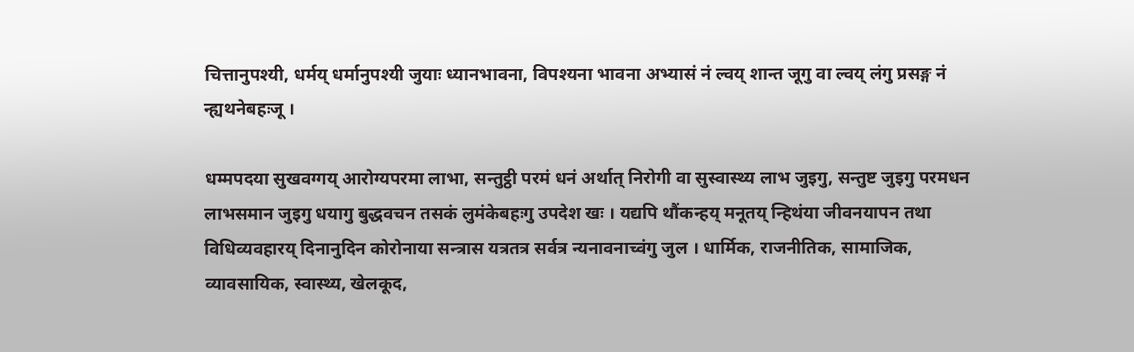चित्तानुपश्यी, धर्मय् धर्मानुपश्यी जुयाः ध्यानभावना, विपश्यना भावना अभ्यासं नं ल्वय् शान्त जूगु वा ल्वय् लंगु प्रसङ्ग नं न्ह्यथनेबहःजू ।

धम्मपदया सुखवग्गय् आरोग्यपरमा लाभा, सन्तुट्ठी परमं धनं अर्थात् निरोगी वा सुस्वास्थ्य लाभ जुइगु, सन्तुष्ट जुइगु परमधन लाभसमान जुइगु धयागु बुद्धवचन तसकं लुमंकेबहःगु उपदेश खः । यद्यपि थौंकन्हय् मनूतय् न्हिथंया जीवनयापन तथा विधिव्यवहारय् दिनानुदिन कोरोनाया सन्त्रास यत्रतत्र सर्वत्र न्यनावनाच्वंगु जुल । धार्मिक, राजनीतिक, सामाजिक, व्यावसायिक, स्वास्थ्य, खेलकूद,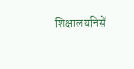शिक्षालयनिसें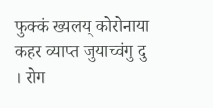फुक्कं ख्यलय् कोरोनाया कहर व्याप्त जुयाच्वंगु दु । रोग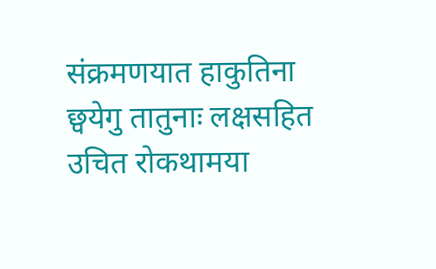संक्रमणयात हाकुतिना छ्वयेगु तातुनाः लक्षसहित उचित रोकथामया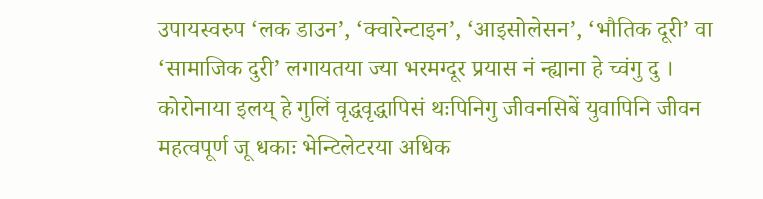उपायस्वरुप ‘लक डाउन’, ‘क्वारेन्टाइन’, ‘आइसोलेसन’, ‘भौतिक दूरी’ वा ‘सामाजिक दुरी’ लगायतया ज्या भरमग्दूर प्रयास नं न्ह्याना हे च्वंगु दु । कोरोनाया इलय् हे गुलिं वृद्धवृद्धापिसं थःपिनिगु जीवनसिबें युवापिनि जीवन महत्वपूर्ण जू धकाः भेन्टिलेटरया अधिक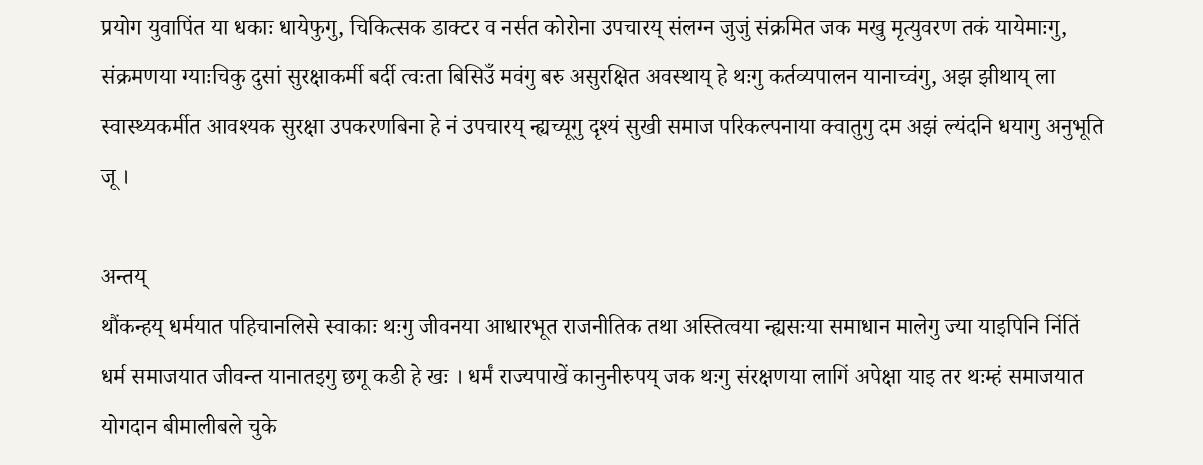प्रयोग युवापिंत या धकाः धायेफुगु, चिकित्सक डाक्टर व नर्सत कोरोना उपचारय् संलग्न जुजुं संक्रमित जक मखु मृत्युवरण तकं यायेमाःगु, संक्रमणया ग्याःचिकु दुसां सुरक्षाकर्मी बर्दी त्वःता बिसिउँ मवंगु बरु असुरक्षित अवस्थाय् हे थःगु कर्तव्यपालन यानाच्वंगु, अझ झीथाय् ला स्वास्थ्यकर्मीत आवश्यक सुरक्षा उपकरणबिना हे नं उपचारय् न्ह्यच्यूगु दृश्यं सुखी समाज परिकल्पनाया क्वातुगु दम अझं ल्यंदनि धयागु अनुभूति जू ।

अन्तय्
थौंकन्हय् धर्मयात पहिचानलिसे स्वाकाः थःगु जीवनया आधारभूत राजनीतिक तथा अस्तित्वया न्ह्यसःया समाधान मालेगु ज्या याइपिनि निंतिं धर्म समाजयात जीवन्त यानातइगु छगू कडी हे खः । धर्मं राज्यपाखें कानुनीरुपय् जक थःगु संरक्षणया लागिं अपेक्षा याइ तर थःम्हं समाजयात योगदान बीमालीबले चुके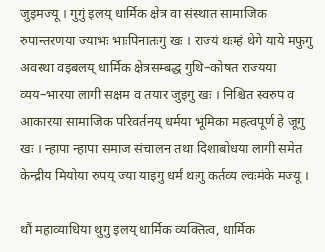जुइमज्यू । गुगुं इलय् धार्मिक क्षेत्र वा संस्थात सामाजिक रुपान्तरणया ज्याभः भाःपिनातःगु खः । राज्यं थःम्हं थेगे याये मफुगु अवस्था वइबलय् धार्मिक क्षेत्रसम्बद्ध गुथि–कोषत राज्यया व्यय–भारया लागी सक्षम व तयार जुइगु खः । निश्चित स्वरुप व आकारया सामाजिक परिवर्तनय् धर्मया भूमिका महत्वपूर्ण हे जूगु खः । न्हापा न्हापा समाज संचालन तथा दिशाबोधया लागी समेत केन्द्रीय मियोया रुपय् ज्या याइगु धर्मं थःगु कर्तव्य ल्वःमंके मज्यू ।

थौं महाव्याधिया थुगु इलय् धार्मिक व्यक्तित्व, धार्मिक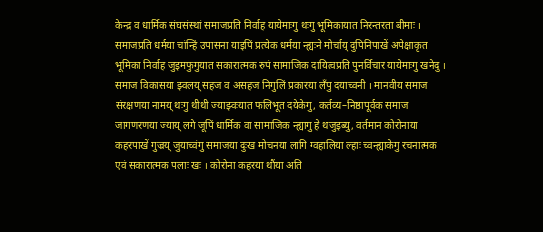केन्द्र व धार्मिक संघसंस्थां समाजप्रति निर्वाह यायेमाःगु थःगु भूमिकायात निरन्तरता बीमाः । समाजप्रति धर्मया चांन्हिं उपासना याइपिं प्रत्येक धर्मया न्ह्यःने मोर्चाय् दुपिनिपाखें अपेक्षाकृत भूमिका निर्वाह जुइमफुगुयात सकारात्मक रुपं सामाजिक दायित्वप्रति पुनर्विचार यायेमाःगु खनेदु । समाज विकासया झ्वलय् सहज व असहज निगुलिं प्रकारया लँपु दयाच्वनी । मानवीय समाज संरक्षणया नामय् थःगु थीथी ज्याझ्वःयात फलिभूत दयेकेगु, कर्तव्य–निष्ठापूर्वक समाज जागणरणया ज्याय् लगे जूपिं धार्मिक वा सामाजिक न्ह्यागु हे थजुइब्यु, वर्तमान कोरोनाया कहरपाखें गुज्रय् जुयाच्वंगु समाजया दुःख मोचनया लागि ग्वहालिया ल्हाः च्वन्ह्याकेगु रचनात्मक एवं सकारात्मक पलाः खः । कोरोना कहरया थौंया अति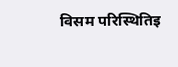विसम परिस्थितिइ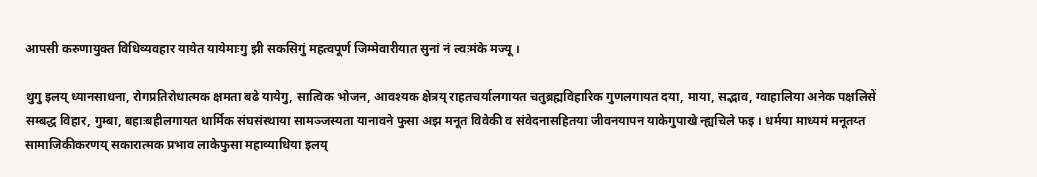आपसी करुणायुक्त विधिव्यवहार यायेत यायेमाःगु झी सकसिगुं महत्वपूर्ण जिम्मेवारीयात सुनां नं ल्वःमंके मज्यू ।

थुगु इलय् ध्यानसाधना, रोगप्रतिरोधात्मक क्षमता बढे यायेगु, सात्विक भोजन, आवश्यक क्षेत्रय् राहतचर्यालगायत चतुब्रह्मविहारिक गुणलगायत दया, माया, सद्भाव, ग्वाहालिया अनेक पक्षलिसें सम्बद्ध विहार, गुम्बा, बहाःबहीलगायत धार्मिक संघसंस्थाया सामञ्जस्यता यानावने फुसा अझ मनूत विवेकी व संवेदनासहितया जीवनयापन याकेगुपाखे न्ह्यचिले फइ । धर्मया माध्यमं मनूतय्त सामाजिकीकरणय् सकारात्मक प्रभाव लाकेफुसा महाव्याधिया इलय्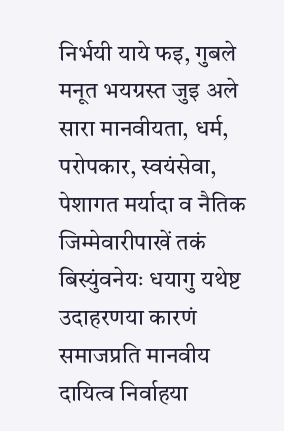निर्भयी याये फइ, गुबले मनूत भयग्रस्त जुइ अले सारा मानवीयता, धर्म, परोपकार, स्वयंसेवा, पेशागत मर्यादा व नैतिक जिम्मेवारीपाखें तकं बिस्युंवनेयः धयागु यथेष्ट उदाहरणया कारणं समाजप्रति मानवीय दायित्व निर्वाहया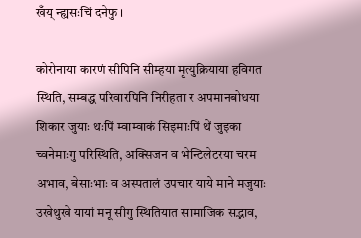खँय् न्ह्यसःचिं दनेफु ।

कोरोनाया कारणं सीपिनि सीम्हया मृत्युक्रियाया हविगत स्थिति, सम्बद्ध परिवारपिनि निरीहता र अपमानबोधया शिकार जुयाः थःपिं म्वाम्वाकं सिइमाःपिं थें जुइका च्वनेमाःगु परिस्थिति, अक्सिजन व भेन्टिलेटरया चरम अभाव, बेसाःभाः व अस्पतालं उपचार याये माने मजुयाः उखेथुखे यायां मनू सीगु स्थितियात सामाजिक सद्भाव,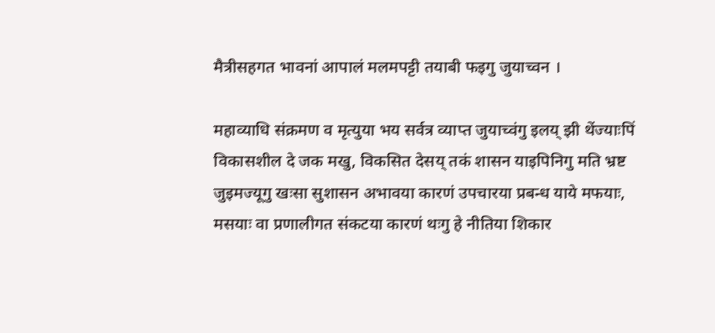मैत्रीसहगत भावनां आपालं मलमपट्टी तयाबी फइगु जुयाच्वन ।

महाव्याधि संक्रमण व मृत्युया भय सर्वत्र व्याप्त जुयाच्वंगु इलय् झी थेंज्याःपिं विकासशील दे जक मखु, विकसित देसय् तकं शासन याइपिनिगु मति भ्रष्ट जुइमज्यूगु खःसा सुशासन अभावया कारणं उपचारया प्रबन्ध याये मफयाः, मसयाः वा प्रणालीगत संकटया कारणं थःगु हे नीतिया शिकार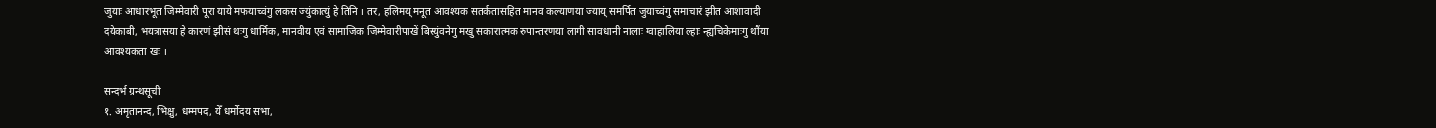जुयाः आधारभूत जिम्मेवारी पूरा याये मफयाच्वंगु लकस ज्युंकात्युं हे तिनि । तर, हलिमय् मनूत आवश्यक सतर्कतासहित मानव कल्याणया ज्याय् समर्पित जुयाच्वंगु समाचारं झीत आशावादी दयेकाबी, भयत्रासया हे कारणं झीसं थःगु धार्मिक, मानवीय एवं सामाजिक जिम्मेवारीपाखें बिस्युंवनेगु मखु सकारात्मक रुपान्तरणया लागी सावधानी नालाः ग्वाहालिया ल्हाः न्ह्यचिकेमाःगु थौंया आवश्यकता खः ।

सन्दर्भ ग्रन्थसूची
१. अमृतानन्द, भिक्षु, धम्मपद, येँ धर्मोदय सभा,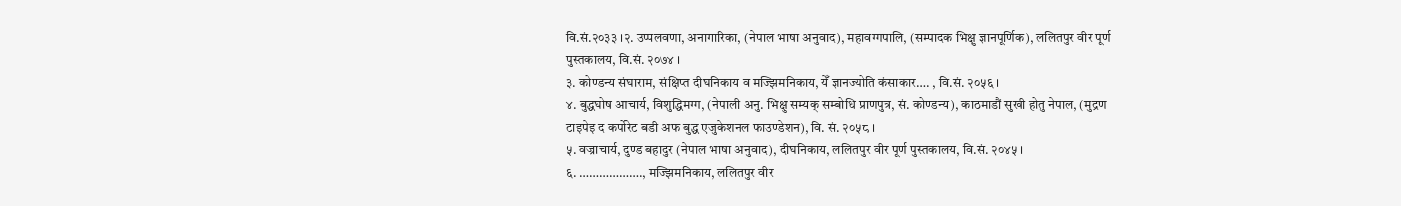वि.सं.२०३३ ।२. उप्पलवणा, अनागारिका, (नेपाल भाषा अनुवाद), महावग्गपालि, (सम्पादक भिक्षु ज्ञानपूर्णिक), ललितपुर वीर पूर्ण पुस्तकालय, वि.सं. २०७४ ।
३. कोण्डन्य संघाराम, संक्षिप्त दीघनिकाय व मज्झिमनिकाय, येँ ज्ञानज्योति कंसाकार…. , वि.सं. २०५६ ।
४. बुद्धघोष आचार्य, विशुद्धिमग्ग, (नेपाली अनु. भिक्षु सम्यक् सम्बोधि प्राणपुत्र, सं. कोण्डन्य), काठमाडौं सुखी होतु नेपाल, (मुद्रण टाइपेइ द कर्पोरेट बडी अफ बुद्ध एजुकेशनल फाउण्डेशन), वि. सं. २०५८ ।
५. वज्राचार्य, दुण्ड बहादुर (नेपाल भाषा अनुवाद), दीघनिकाय, ललितपुर वीर पूर्ण पुस्तकालय, वि.सं. २०४५ ।
६. ………………., मज्झिमनिकाय, ललितपुर वीर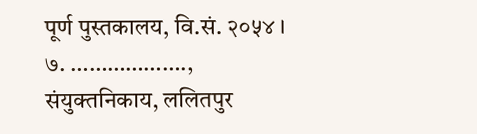पूर्ण पुस्तकालय, वि.सं. २०५४ ।
७. ………………., संयुक्तनिकाय, ललितपुर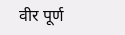वीर पूर्ण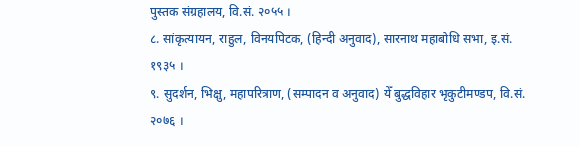पुस्तक संग्रहालय, वि.सं. २०५५ ।
८. सांकृत्यायन, राहुल, विनयपिटक, (हिन्दी अनुवाद), सारनाथ महाबोधि सभा, इ.सं. १९३५ ।
९. सुदर्शन, भिक्षु, महापरित्राण, (सम्पादन व अनुवाद) येँ बुद्धविहार भृकुटीमण्डप, वि.सं. २०७६ ।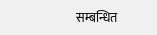सम्बन्धित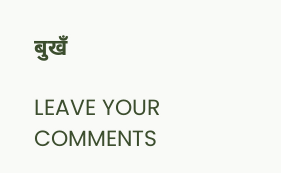बुखँ

LEAVE YOUR COMMENTS